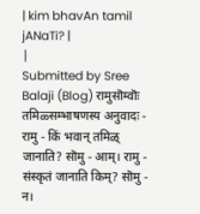| kim bhavAn tamil jANaTi? |
|
Submitted by Sree Balaji (Blog) रामुसॊम्वॊः तमिळ्सम्भाषणस्य अनुवादः - रामु - किं भवान् तमिळ् जानाति? सॊमु - आम्। रामु - संस्कृतं जानाति किम्? सॊमु - न।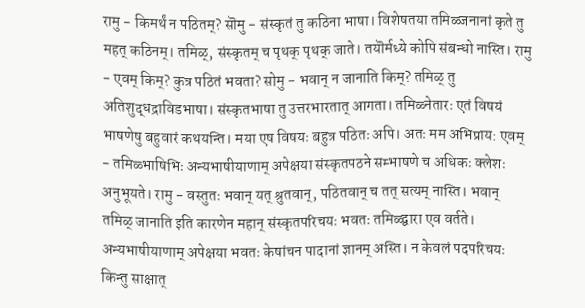रामु - किमर्थं न पठितम्? सॊमु - संस्कृतं तु कठिना भाषा। विशेषतया तमिळ्जनानां कृते तु महत् कठिनम्। तमिळ्, संस्कृतम् च पृथक् पृथक् जाते। तयॊर्मध्ये कोपि संबन्धो नास्ति। रामु - एवम् किम्? कुत्र पठितं भवता? सोमु - भवान् न जानाति किम्? तमिळ् तु अतिशुद्धद्राविडभाषा। संस्कृतभाषा तु उत्तरभारतात् आगता। तमिळ्नेतारः एतं विषयं भाषणेषु बहुवारं कथयन्ति। मया एष विषयः बहुत्र पठितः अपि। अतः मम अभिप्राय: एवम् - तमिळ्भाषिभिः अन्यभाषीयाणाम् अपेक्षया संस्कृतपठने सम्भाषणे च अधिकः क्लेशः अनुभूयते। रामु - वस्तुतः भवान् यत् श्रुतवान्, पठितवान् च तत् सत्यम् नास्ति। भवान् तमिळ् जानाति इति कारणेन महान् संस्कृतपरिचयः भवतः तमिळ्द्वारा एव वर्तते। अन्यभाषीयाणाम् अपेक्षया भवतः केषांचन पादानां ज्ञानम् अस्ति। न केवलं पदपरिचयः किन्तु साक्षात्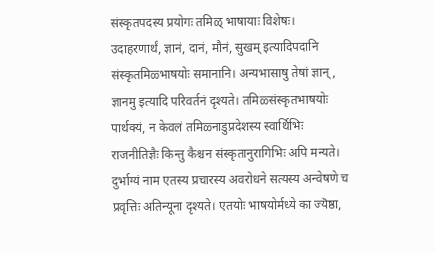संस्कृतपदस्य प्रयोगः तमिळ् भाषायाः विशेषः। उदाहरणार्थं, ज्ञानं, दानं, मौनं, सुखम् इत्यादिपदानि संस्कृतमिळ्भाषयोः समानानि। अन्यभासाषु तेषां ज्ञान्, ज्ञानमु इत्यादि परिवर्तनं दृश्यते। तमिळ्संस्कृतभाषयोः पार्थक्यं, न केवलं तमिळ्नाडुप्रदेशस्य स्वार्थिभिः राजनीतिज्ञैः किन्तु कैश्चन संस्कृतानुरागिभिः अपि मन्यते। दुर्भाग्यं नाम एतस्य प्रचारस्य अवरोधने सत्यस्य अन्वेषणे च प्रवृत्तिः अतिन्यूना दृश्यते। एतयोः भाषयोर्मध्ये का ज्यॆष्ठा,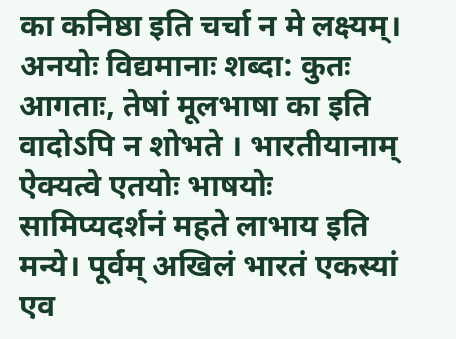का कनिष्ठा इति चर्चा न मे लक्ष्यम्। अनयोः विद्यमानाः शब्दा: कुतः आगताः, तेषां मूलभाषा का इति वादोऽपि न शोभते । भारतीयानाम् ऐक्यत्वे एतयोः भाषयोः सामिप्यदर्शनं महते लाभाय इति मन्ये। पूर्वम् अखिलं भारतं एकस्यां एव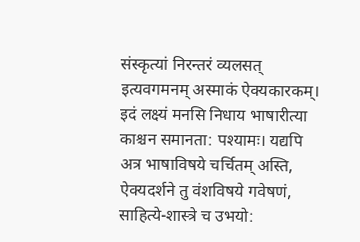संस्कृत्यां निरन्तरं व्यलसत् इत्यवगमनम् अस्माकं ऐक्यकारकम्। इदं लक्ष्यं मनसि निधाय भाषारीत्या काश्चन समानता: पश्यामः। यद्यपि अत्र भाषाविषये चर्चितम् अस्ति, ऐक्यदर्शने तु वंशविषये गवेषणं, साहित्ये-शास्त्रे च उभयो: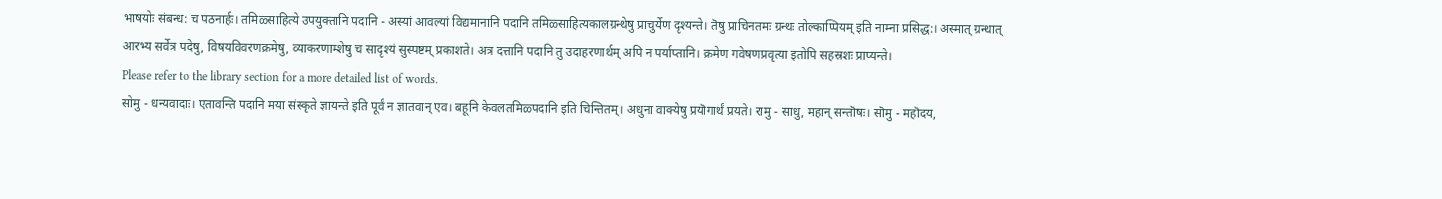भाषयोः संबन्ध: च पठनार्हः। तमिळ्साहित्ये उपयुक्तानि पदानि - अस्यां आवल्यां विद्यमानानि पदानि तमिळ्साहित्यकालग्रन्थेषु प्राचुर्येण दृश्यन्ते। तॆषु प्राचिनतमः ग्रन्थः तोल्काप्पियम् इति नाम्ना प्रसिद्ध:। अस्मात् ग्रन्थात् आरभ्य सर्वेत्र पदेषु, विषयविवरणक्रमेषु, व्याकरणाम्शेषु च सादृश्यं सुस्पष्टम् प्रकाशते। अत्र दत्तानि पदानि तु उदाहरणार्थम् अपि न पर्याप्तानि। क्रमेण गवेषणप्रवृत्या इतोपि सहस्रशः प्राप्यन्ते।
Please refer to the library section for a more detailed list of words.
सोमु - धन्यवादाः। एतावन्ति पदानि मया संस्कृते ज्ञायन्ते इति पूर्वं न ज्ञातवान् एव। बहूनि केवलतमिळ्पदानि इति चिन्तितम्। अधुना वाक्येषु प्रयॊगार्थं प्रयते। रामु - साधु, महान् सन्तॊषः। सॊमु - महॊदय,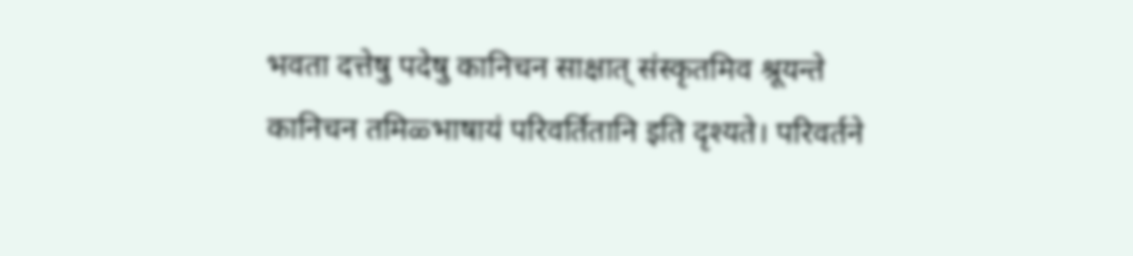भवता दत्तेषु पदेषु कानिचन साक्षात् संस्कृतमिव श्रूयन्ते कानिचन तमिळ्भाषायं परिवर्तितानि इति दृश्यते। परिवर्तने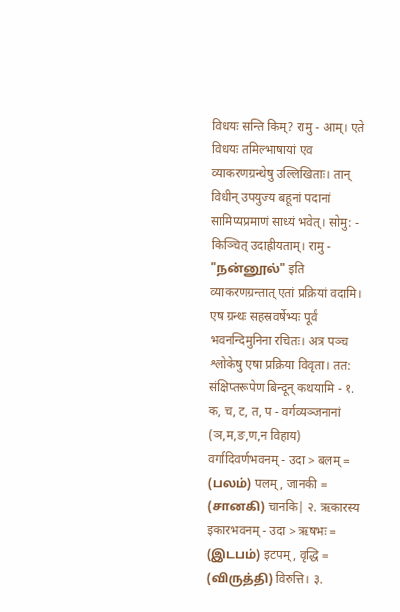विधयः सन्ति किम्? रामु - आम्। एते विधयः तमिल्भाषायां एव व्याकरणग्रन्थेषु उल्लिखिताः। तान् विधीन् उपयुज्य बहूनां पदानां सामिप्यप्रमाणं साध्यं भवेत्। सोमु: - किञ्चित् उदाह्रीयताम्। रामु - "நன்னூல்" इति व्याकरणग्रन्तात् एतां प्रक्रियां वदामि। एष ग्रन्थः सहस्रवर्षेभ्यः पूर्वं भवनन्दिमुनिना रचितः। अत्र पञ्च श्लोकेषु एषा प्रक्रिया विवृता। तत: संक्षिप्तरूपेण बिन्दून् कथयामि - १. क, च, ट, त, प - वर्गव्यञ्जनानां (ञ,म,ङ,ण,न विहाय) वर्गादिवर्णभवनम् - उदा > बलम् = (பலம்) पलम्, जानकी = (சானகி) चानकि| २. ऋकारस्य इकारभवनम् - उदा > ऋषभः = (இடபம்) इटपम्, वृद्धि = (விருத்தி) विरुत्ति। ३.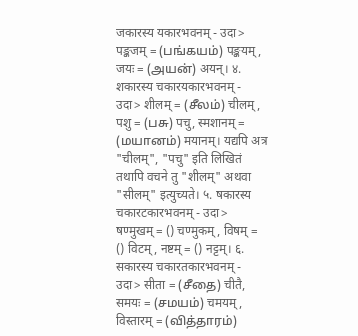जकारस्य यकारभवनम् - उदा> पङ्कजम् = (பங்கயம்) पङ्कयम्, जयः = (அயன்) अयन्। ४. शकारस्य चकारयकारभवनम् - उदा> शीलम् = (சீலம்) चीलम्, पशु = (பசு) पचु, स्मशानम् = (மயானம்) मयानम्। यद्यपि अत्र "चीलम्", "पचु" इति लिखितं तथापि वचने तु "शीलम्" अथवा "सीलम्" इत्युच्यते। ५. षकारस्य चकारटकारभवनम् - उदा> षण्मुखम् = () चण्मुकम्, विषम् = () विटम्, नष्टम् = () नट्टम्। ६. सकारस्य चकारतकारभवनम् - उदा> सीता = (சீதை) चीतै, समयः = (சமயம்) चमयम्, विस्तारम् = (வித்தாரம்)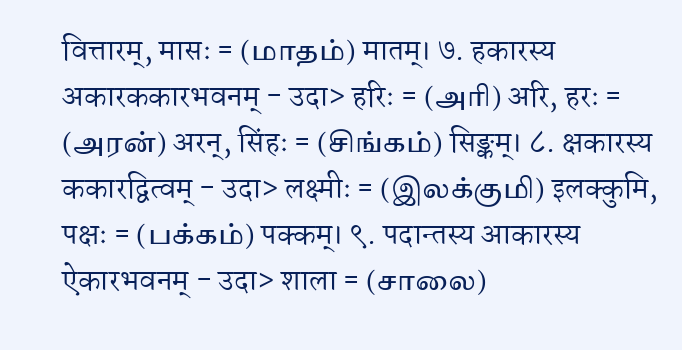वित्तारम्, मासः = (மாதம்) मातम्। ७. हकारस्य अकारककारभवनम् - उदा> हरिः = (அரி) अरि, हरः = (அரன்) अरन्, सिंहः = (சிங்கம்) सिङ्कम्। ८. क्षकारस्य ककारद्वित्वम् - उदा> लक्ष्मीः = (இலக்குமி) इलक्कुमि, पक्षः = (பக்கம்) पक्कम्। ९. पदान्तस्य आकारस्य ऐकारभवनम् - उदा> शाला = (சாலை)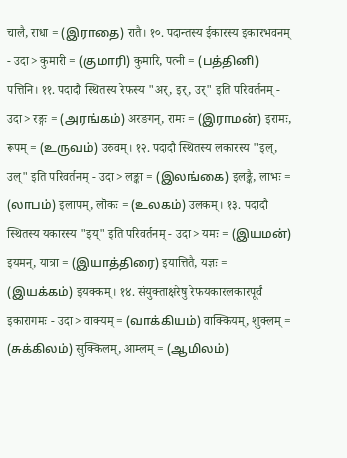चालै, राधा = (இராதை) रातै। १०. पदान्तस्य ईकारस्य इकारभवनम् - उदा> कुमारी = (குமாரி) कुमारि, पत्नी = (பத்தினி) पत्तिनि। ११. पदादौ स्थितस्य रेफस्य "अर्, इर्, उर्" इति परिवर्तनम् - उदा> रङ्गः = (அரங்கம்) अरङगन्, रामः = (இராமன்) इरामः, रूपम् = (உருவம்) उरुवम्। १२. पदादौ स्थितस्य लकारस्य "इल्, उल्" इति परिवर्तनम् - उदा> लङ्का = (இலங்கை) इलङ्कै, लाभः = (லாபம்) इलापम्, लॊकः = (உலகம்) उलकम्। १३. पदादौ स्थितस्य यकारस्य "इय्" इति परिवर्तनम् - उदा> यमः = (இயமன்) इयमन्, यात्रा = (இயாத்திரை) इयात्तितै, यज्ञः = (இயக்கம்) इयक्कम्। १४. संयुक्ताक्षरेषु रेफयकारलकारपूर्वं इकारागमः - उदा> वाक्यम् = (வாக்கியம்) वाक्कियम्, शुक्लम् = (சுக்கிலம்) सुक्किलम्, आम्लम् = (ஆமிலம்)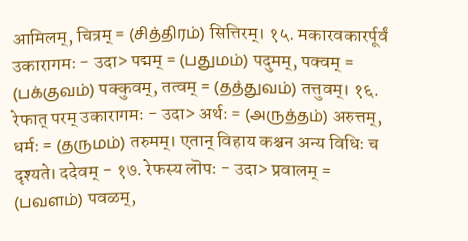आमिलम्, चित्रम् = (சித்திரம்) सित्तिरम्। १५. मकारवकारर्पूर्वं उकारागमः - उदा> पद्मम् = (பதுமம்) पदुमम्, पक्वम् = (பக்குவம்) पक्कुवम्, तत्वम् = (தத்துவம்) तत्तुवम्। १६. रेफात् परम् उकारागमः - उदा> अर्थः = (அருத்தம்) अरुत्तम्, धर्मः = (தருமம்) तरुमम्। एतान् विहाय कश्चन अन्य विधिः च दृश्यते। ददेवम् - १७. रेफस्य लॊपः - उदा> प्रवालम् = (பவளம்) पवळम्,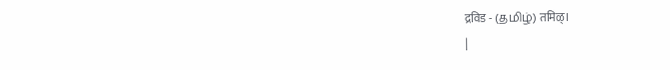द्रविड - (தமிழ்) तमिळ्।
|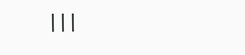|||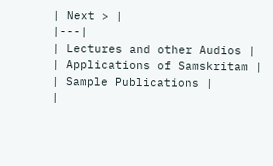| Next > |
|---|
| Lectures and other Audios |
| Applications of Samskritam |
| Sample Publications |
|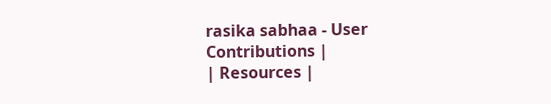rasika sabhaa - User Contributions |
| Resources |